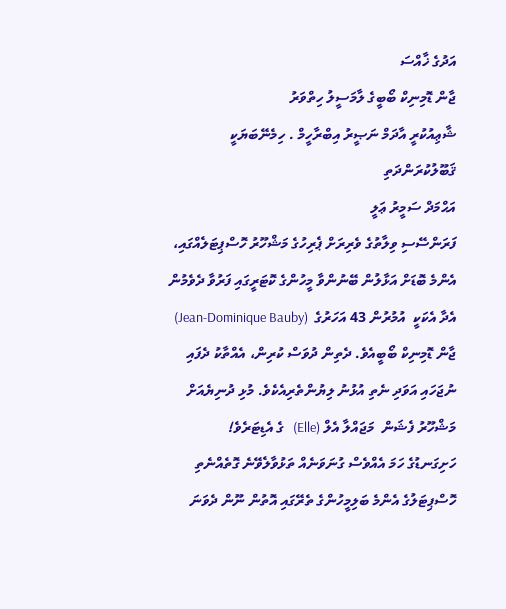އަދުގެ ޚާއްސަ
ޖާން ޑޮމިނިކް ބޯބީގެ ލާމަސީލު ހިތްވަރު
ޝާޢިއުކުރީ އާދަމް ނަޞީރު އިބްރާހީމް . ހިމެނޭބަޔަކީ ޤަބޫލުކުރަންދަތި
އަޙްމަދް ސަމީރު ޢަލީ
ފަރަންސޭސި ވިލާތުގެ ވެރިރަށް ޕެރިހުގެ މަޝްހޫރު ހޮސްޕިޓަލެއްގައި، އެންމެ ބޮޑަށް އަޅާލުން ބޭނުންވާ މީހުންގެ ކޮޓަރީގައި ފަރުވާ ދެވެމުން އެދާ އެކަކީ  އުމުރުން 43 އަހަރުގެ  (Jean-Dominique Bauby)  ޖާން ޑޮމިނިކް ބޯބީއެވެ. ދެތިން ދުވަސް ކުރިން، އެއްތާކު ދެފައި ނުޖަހައި އަވަދި ނެތި އުޅުނު ލިޔުންތެރިއެކެވެ. މުޅި ދުނިޔެއަށް މަޝްހޫރު ފެޝަން  މަޖައްލާ އެލް (Elle)   ގެ އެޑިޓަރެވެ!
ހަށިގަނޑުގެ ހަމަ އެއްވެސް ގުނަވަނެއް ތަޅުވާލެވޭނެ ގޮތެއްނެތި ހޮސްޕިޓަލުގެ އެންމެ ބަލިމީހުންގެ ތެރޭގައި އޮތުން ނޫން ދެވަނަ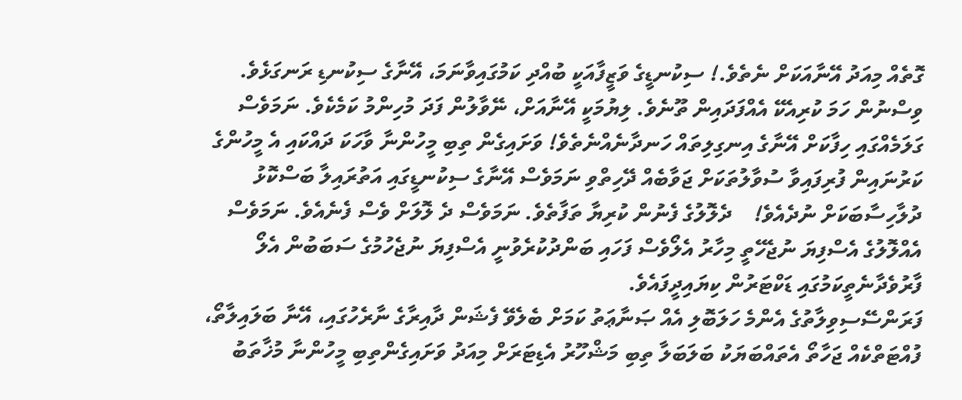ގޮތެއް މިއަދު އޭނާއަކަށް ނެތެވެ.! ސިކުނޑީގެ ވަޒީފާއަކީ ބުއްދި ކަމުގައިވާނަމަ، އޭނާގެ ސިކުނޑި ރަނގަޅެވެ. ވިސްނުން ހަމަ ކުރިއެކޭ އެއްފަދައިން ތޫނެވެ. ލިޔުމަކީ އޭނާއަށް، ނޭވާލުން ފަދަ މުހިންމު ކަމެކެވެ. ނަމަވެސް ގަލަމެއްގައި ހިފާކަށް އޭނާގެ އިނގިލިތައް ހަނދާނެއްނެތެވެ! ވަށައިގެން ތިބި މީހުންނާ ވާހަކަ ދައްކައި އެ މީހުންގެ ކަރުނައިން ފުރިފައިވާ ސުވާލުތަކަށް ޖަވާބެއް ދޭހިތްވި ނަމަވެސް އޭނާގެ ސިކުނޑީގައި އަތުރައިލާ ބަސްކޮޅު ދުލާހިސާބަކަށް ނުދެއެވެ!    ދެލޮލުގެ ފެނުން ކުރިޔާ ތަފާތެވެ. ނަމަވެސް ދެ ލޮލަށް ވެސް ފެނެއެވެ. ނަމަވެސް އެއްލޮލުގެ އެސްފިޔަ ނުޖެހޭތީ މިހާރު އެލޯވެސް ފަހައި ބަންދުކުރެވުނީ އެސްފިޔަ ނުޖެހުމުގެ ސަބަބުން އެލޯ ފާރުވެދާނެތީކަމުގައި ޑަކްޓަރުން ކިޔައިދީފައެވެ.
ފަރަންސޭސިވިލާތުގެ އެންމެ ހަލަބޮލި އެއް ޞަނާޢަތު ކަމަށް ބެލެވޭ ފެޝަން ދާއިރާގެ ނާރެހުގައި، އޭނާ ބަލައިލާތޯ، ފުއްޓަތްކެއް ޖަހާތޯ އެތައްބަޔަކު ބަލަބަލާ ތިބި މަޝްހޫރު އެޑިޓަރަށް މިއަދު ވަށައިގެންތިބި މީހުންނާ މުޚާތަބު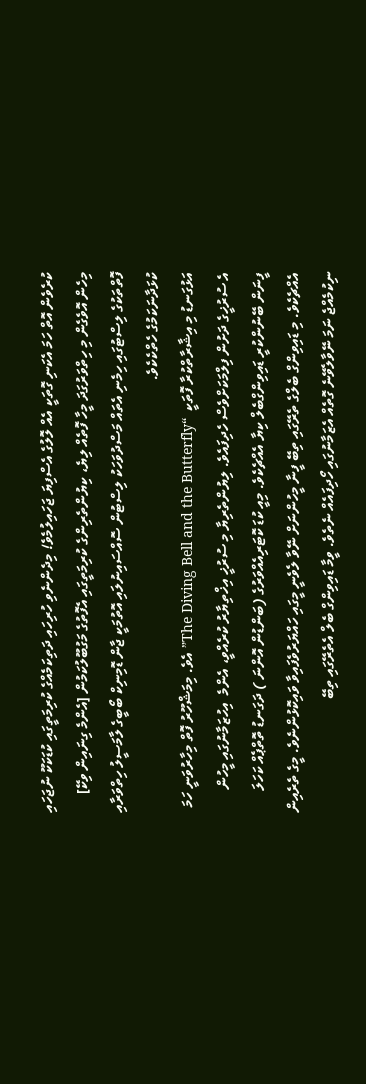ކުރެވެން އޮތް ހަމަ އެކަނި ގޮތަކީ އެއް ލޮލުގެ އެސްފިޔަ ޖަހައިލުމެވެ! މިދެންނެވި ހުރިހައި ދަތިކަމެއްގެ ކުރިމަތީގައި ކުޑަކަކޫ ނުޖަހައި މިހެން އޮވެގެން މި ހިތްވަރުގަދަ މީހާ ފޮތެއް ލިޔެ، ކިޔުންތެރިންގެ ކުރިމަތީގައި އެފޮތުގެ މަގުބޫލުކަމުން [އެންމެ ގިނައިން ވިކޭ] ފޮތްތަކުގެ ލިސްޓުގައި ހިމެނި އެތައް މަސްދުވަހަކު ލިސްޓުން ސޮއްސައިނުލައި އޮތުމަކީ ޖާން ޑޮމިނިކް ބޯބީގެ ލާމަސީލު ހިތްވަރާއި ކުޅަދާނަކަމުގެ ހެތްކެކެވެ.
އަޅުގަނޑު މި އިޝާރާތްކުރާ ފޮތަކީ  “The Diving Bell and the Butterfly” އެވެ. މިމަޝްހޫރު ފޮތް މިހާރުވަނީ ހަމަ އެ ސުރުޚީގެ ދަށުން ފިލްމަކަށްވެސް ހެދިފައެވެ. ލިޔުންތެރިޔާ މި ސުރުޚީ އިޚްތިޔާރު ކުރެއްވީ، އެންމެ  އިހުޒަމާނުގައި މީހުން ފީނަން ބޭނުންކުރީ ޑައިވިންގްބެލް ކިޔާ އެއްޗެކެވެ. މިއީ ކުޑަ ކޮޓަރިއެއްވަރުގެ (ބަންޑުން އޮންނަ ) ދަގަނޑު ތޮތްޕެއް ކަހަލަ އެއްޗެކެވެ. މި ޑައިވިންގް ބެލްގެ ތެރޭގައި ތިބޭ ފީނާ މީހުންނަށް ނޭވާ ލެވެނީ މީގައި ހައްޔަރުވެފައިވާ ވައިކޮޅުންނެވެ. މީގެ ތެރެއިން ނިކުމެއްޖެ ނަމަ ނޭވާލެވޭނެ ގޮތެއް އެޒަމާނުގައި ހޯދިފައެއް ނެތެވެ. ވީމާ ޑައިވިންގް ބެލް އެތެރޭގައި ތިބޭ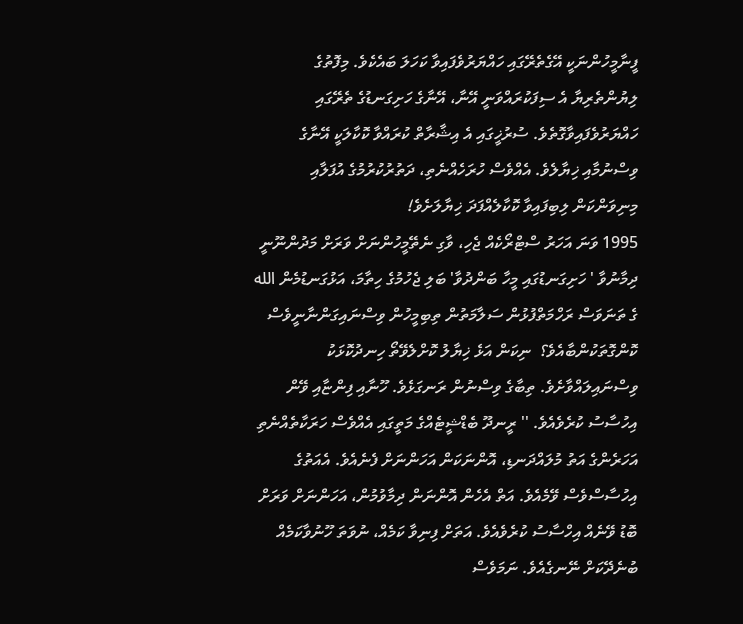ފީނާމީހުންނަކީ އޭގެތެރޭގައި ހައްޔަރުވެފައިވާ ކަހަލަ ބައެކެވެ. މިފޮތުގެ ލިޔުންތެރިޔާ އެ ސިފަކުރައްވަނީ އޭނާ، އޭނާގެ ހަށިގަނޑުގެ ތެރޭގައި ހައްޔަރުވެފައިވާގޮތެވެ. ސުރުޚީގައި އެ އިޝާރާތް ކުރައްވާ ކޮކާލަކީ އޭނާގެ ވިސްނުމާއި ޚިޔާލެވެ. އެއްވެސް ހުރަހެއްނެތި، ދަތުރުކުރުމުގެ އުފަލާއި މިނިވަންކަން ލިބިފައިވާ ކޮކާލެއްފަދަ ޚިޔާލަށެވެ!
1995 ވަނަ އަހަރު ސްޓްރޯކެއް ޖެހި، ވާގި ނެތޭމީހުންނަށް ވަރަށް މަދުންނޫނީ ދިމާނުވާ ' ހަށިގަނޑުގައި މީހާ ބަންދުވާ' ބަލި ޖެހުމުގެ ހިތާމަ، އަޅުގަނޑުމެން الله ގެ ތަނަވަސް ރަހްމަތްފުޅުން ސަލާމަތުން ތިބިމީހުން ވިސްނައިގަންނާނީވެސް ކޮންގޮތަކުންބާއެވެ؟  ނިކަން އަޅެ ޚިޔާލު ކޮށްލެވޭތޯ ހިނދުކޮޅަކު ވިސްނައިލައްވާށެވެ. ތިބާގެ ވިސްނުން ރަނގަޅެވެ. ހޫނާއި ފިންޏާއި ވޭން އިހުސާސު ކުރެވެއެވެ. '' ރީނދޫ ބެޑްޝީޓެއްގެ މަތީގައި އެއްވެސް ހަރަކާތެއްނެތި އަހަރެންގެ އަތު މުލައްދަނޑި، އޮންނަކަން އަހަންނަށް ފެނެއެވެ. އެއަތުގެ އިހުސާސްވެސް ވޭމެއެވެ. އަތް އެހެން އޮންނަން ދިމާވުމުން، އަހަންނަށް ވަރަށް ބޮޑު ވޭނެއް އިހްސާސު ކުރެވެއެވެ. އަތަށް ފިނިވާ ކަމެއް، ނުވަތަ ހޫނުވާކަމެއް ބުނެދޭކަށް ނޭނގެއެވެ. ނަމަވެސް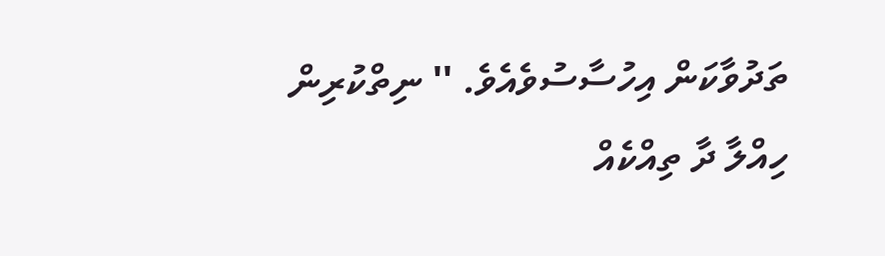ތަދުވާކަން އިހުސާސުވެއެވެ. '' ނިތްކުރިން ހިއްލާ ދާ ތިއްކެއް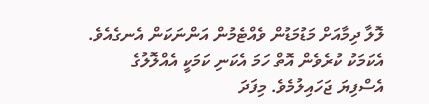ލޮލާ ދިމާއަށް މަޑުމަޑުން ވެއްޓެމުން އަންނަކަން އެނގެއެވެ. އެކަމަކު ކުރެވެން އޮތް ހަމަ އެކަނި ކަމަކީ އެއްލޮލުގެ އެސްފިޔަ ޖަހައިލުމެވެ. މިފަދަ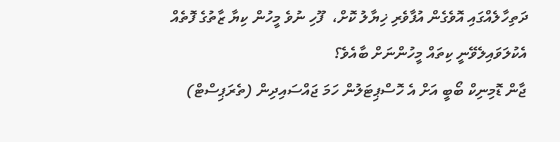ދަތިހާލެއްގައި އޮވެގެން އުފާވެރި ޚިޔާލު ކޮށް،  ފޫހި ނުވެ މީހުން ކިޔާ ޒާތުގެ ފޮތެއް އެކުލަވައިލެވޭނީ ކިތައް މީހުންނަށް ބާއެވެ؟
ޖާން ޑޮމިނިކް ބޯބީ އަށް އެ ހޮސްޕިޓަލުން ހަމަ ޖައްސައިދިން (ތެރަޕިސްޓް)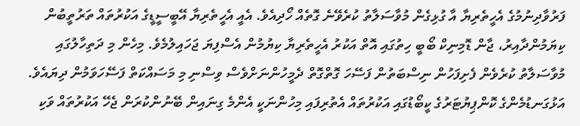ފަރުވާދިނުމުގެ އެހީތެރިޔާ އާ ގުޅިގެން މުވާސަލާތު ކުރެވޭނެ ގޮތެއް ހޯދިއެވެ. އެއީ އެހީތެރިޔާ އޭބީސީޑީގެ އަކުރުތައް ތަރުތީބުން ކިޔަމުންދާއިރު، ޖާން ޑޮމިނިކް ބޯބީ ހިތުގައި އޮތް އަކުރު އެހީތެރިޔާ ކިޔުމުން އެސްފިޔަ ޖަހައިލުމެވެ. މިހެން މި ދަތިހާލުގައި މުވާސަލާތު ކުރެވެން ފެށިފަހުން ނިސްބަތުން ފަސޭހަ ގޮތްގޮތް ދެމީހުންނަށްވެސް ވިސްނި މި މަސައްކަތް ފަސޭހަވަމުން ދިޔައެވެ. އަޅުގަނޑުމެންގެ ކޮންޕިޔުޓަރުގެ ކީބޯޑުގައި އަކުރުތައް އެތުރިފައި މިހުންނަކީ އެންމެ ގިނައިން ބޭނުންކުރަން ޖެހޭ އަކުރުތައް ވަކި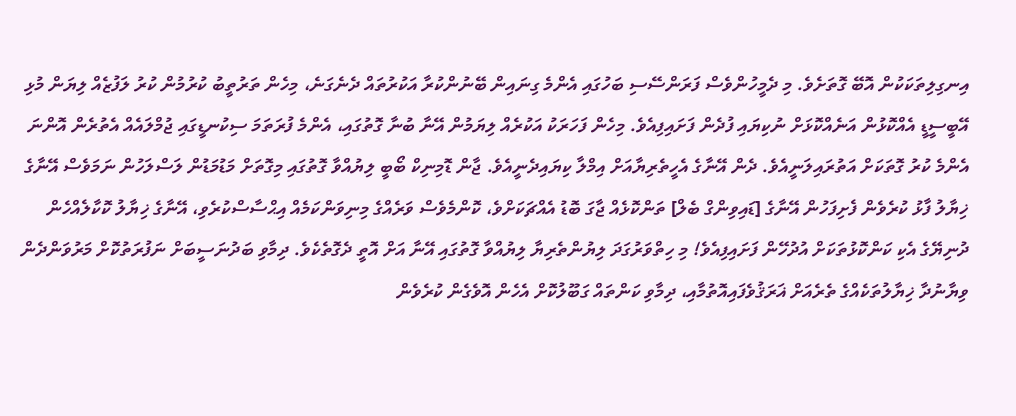އިނގިލިތަކަކުން އޮބޭ ގޮތަށެވެ. މި ދެމީހުންވެސް ފަރަންސޭސި ބަހުގައި އެންމެ ގިނައިން ބޭނުންކުރާ އަކުރުތައް ދެނެގަނެ، މިހެން ތަރުތީބު ކުރުމުން ކުރު ލަފުޒެއް ލިޔަން މުޅި އޭބީސީޑީ އެއްކޮޅުން އަނެއްކޮޅަށް ނުކިޔައި ފުދެން ފަށައިފިއެވެ. މިހެން ފަހަރަކު އަކުރެއް ލިޔަމުން އޭނާ ބުނާ ގޮތުގައި، އެންމެ ފުރަތަމަ ސިކުނޑީގައި ޖުމްލައެއް އެތުރެން އޮންނަ އެންމެ ކުރު ގޮތަކަށް އަތުރައިލަނީއެވެ. ދެން އޭނާގެ އެހީތެރިޔާއަށް އިމްލާ ކިޔައިދެނީއެވެ. ޖާން ޑޮމިނިކް ބޯބީ ލިޔުއްވާ ގޮތުގައި މިގޮތަށް މަޑުމަޑުން ލަސްލަހުން ނަމަވެސް އޭނާގެ ޚިޔާލު ފާޅު ކުރެވެން ފެށިފަހުން އޭނާގެ [ޑައިވިންގް ބެލް] ތަންކޮޅެއް ޖާގަ ބޮޑު އެއްޗަކަށްވެ، ކޮންމެވެސް ވަރެއްގެ މިނިވަންކަމެއް އިޙްސާސްކުރެވި، އޭނާގެ ޚިޔާލު ކޮކާލެއްހެން ދުނިޔޭގެ އެކި ކަންކޮޅުތަކަށް އުދުހޭން ފަށައިފިއެވެ! މި ހިތްވަރުގަދަ ލިޔުންތެރިޔާ ލިޔުއްވާ ގޮތުގައި އޭނާ އަށް އޮތީ ދެގޮތެކެވެ. ދިމާވި ބަދުނަސީބަށް ނަފުރަތުކޮށް މަރުވަންދެން ވިޔާނުދާ ޚިޔާލުތަކެއްގެ ތެރެއަށް ޣަރަޤުވެފައިއޮތުމާއި، ދިމާވި ކަންތައް ގަބޫލުކޮށް އެހެން އޮވެގެން ކުރެވެން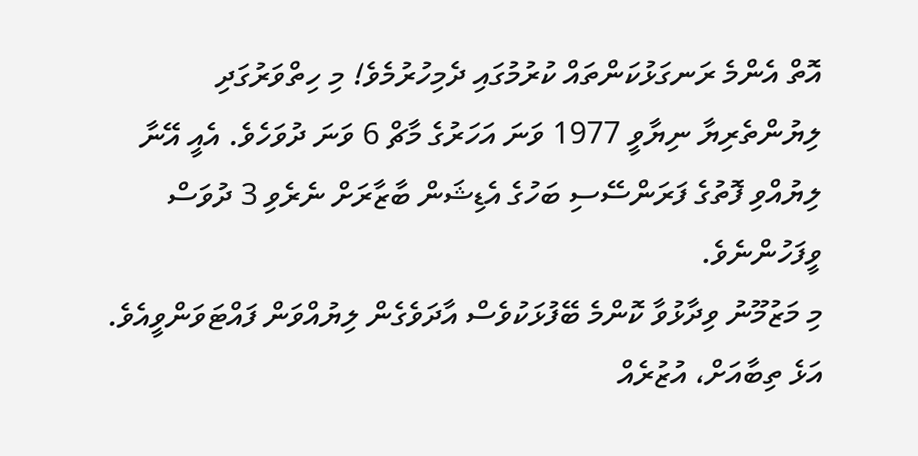އޮތް އެންމެ ރަނގަޅުކަންތައް ކުރުމުގައި ދެމިހުރުމެވެ! މި ހިތްވަރުގަދި ލިޔުންތެރިޔާ ނިޔާވީ 1977 ވަނަ އަހަރުގެ މާޗް 6 ވަނަ ދުވަހެވެ. އެއީ އޭނާ ލިޔުއްވި ފޮތުގެ ފަރަންސޭސި ބަހުގެ އެޑިޝަން ބާޒާރަށް ނެރެވި 3 ދުވަސް ވީފަހުންނެވެ.
މި މަޒުމޫނު ވިދާޅުވާ ކޮންމެ ބޭފުޅަކުވެސް އާދަވެގެން ލިޔުއްވަން ފައްޓަވަންވީއެވެ. އަޅެ ތިބާއަށް، އުޒުރެއް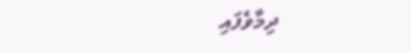ދިމާވެފައި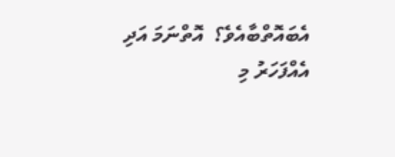އެބައޮތްބާއެވެ؟  އޮތްނަމަ އަދި އެއްފަހަރު މި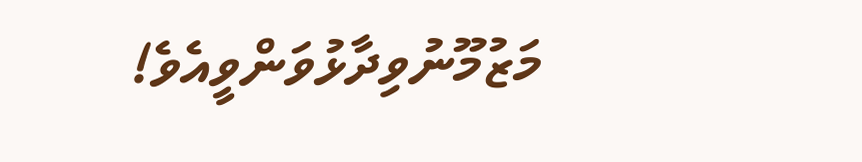މަޒުމޫނުވިދާޅުވަންވީއެވެ!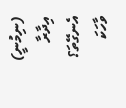(ނިމުނީ)
އިދާރާ
އެނގޭތަ؟
ވާހަކަ